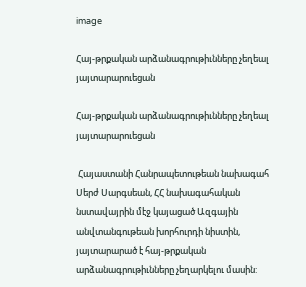image

Հայ-թրքական արձանագրութիւնները չեղեալ յայտարարուեցան

Հայ-թրքական արձանագրութիւնները չեղեալ յայտարարուեցան

 Հայաստանի Հանրապետութեան նախագահ Սերժ Սարգսեան, ՀՀ նախագահական նստավայրին մէջ կայացած Ազգային անվտանգութեան խորհուրդի նիստին, յայտարարած է հայ-թրքական արձանագրութիւնները չեղարկելու մասին: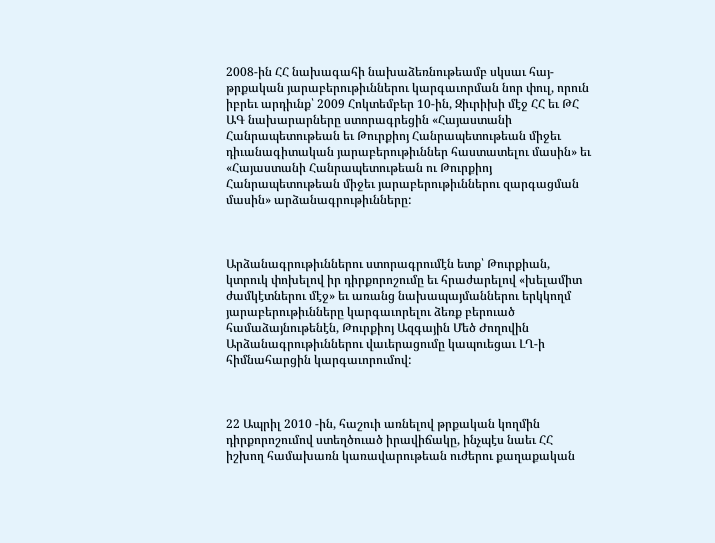2008-ին ՀՀ նախագահի նախաձեռնութեամբ սկսաւ հայ-թրքական յարաբերութիւններու կարգաւորման նոր փուլ, որուն իբրեւ արդիւնք՝ 2009 Հոկտեմբեր 10-ին, Զիւրիխի մէջ ՀՀ եւ ԹՀ ԱԳ նախարարները ստորագրեցին «Հայաստանի Հանրապետութեան եւ Թուրքիոյ Հանրապետութեան միջեւ դիւանագիտական յարաբերութիւններ հաստատելու մասին» եւ «Հայաստանի Հանրապետութեան ու Թուրքիոյ Հանրապետութեան միջեւ յարաբերութիւններու զարգացման մասին» արձանագրութիւնները:



Արձանագրութիւններու ստորագրումէն ետք՝ Թուրքիան, կտրուկ փոխելով իր դիրքորոշումը եւ հրաժարելով «խելամիտ ժամկէտներու մէջ» եւ առանց նախապայմաններու երկկողմ յարաբերութիւնները կարգաւորելու ձեռք բերուած համաձայնութենէն, Թուրքիոյ Ազգային Մեծ Ժողովին Արձանագրութիւններու վաւերացումը կապուեցաւ ԼՂ-ի հիմնահարցին կարգաւորումով:



22 Ապրիլ 2010 -ին, հաշուի առնելով թրքական կողմին դիրքորոշումով ստեղծուած իրավիճակը, ինչպէս նաեւ ՀՀ իշխող համախառն կառավարութեան ուժերու քաղաքական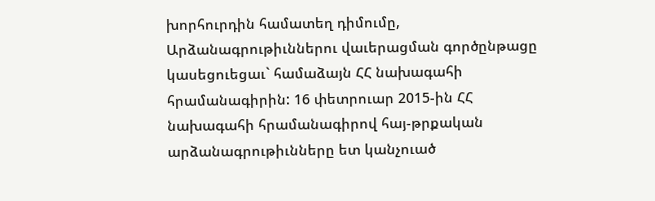խորհուրդին համատեղ դիմումը, Արձանագրութիւններու վաւերացման գործընթացը կասեցուեցաւ` համաձայն ՀՀ նախագահի հրամանագիրին: 16 փետրուար 2015-ին ՀՀ նախագահի հրամանագիրով հայ-թրքական արձանագրութիւնները ետ կանչուած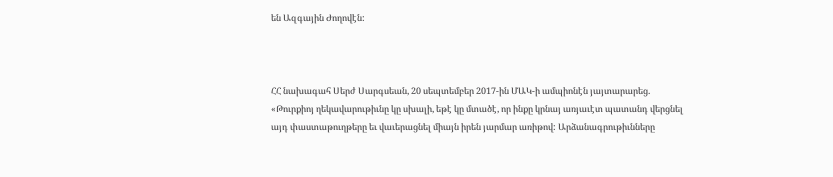են Ազգային Ժողովէն:



ՀՀ նախագահ Սերժ Սարգսեան, 20 սեպտեմբեր 2017-ին ՄԱԿ-ի ամպիոնէն յայտարարեց. «Թուրքիոյ ղեկավարութիւնը կը սխալի, եթէ կը մտածէ, որ ինքը կրնայ առյաւէտ պատանդ վերցնել այդ փաստաթուղթերը եւ վաւերացնել միայն իրեն յարմար առիթով: Արձանագրութիւնները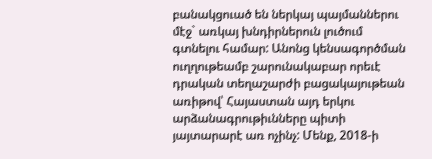բանակցուած են ներկայ պայմաններու մէջ` առկայ խնդիրներուն լուծում գտնելու համար: Անոնց կենսագործման ուղղութեամբ շարունակաբար որեւէ դրական տեղաշարժի բացակայութեան առիթով՝ Հայաստան այդ երկու արձանագրութիւնները պիտի յայտարարէ առ ոչինչ: Մենք, 2018-ի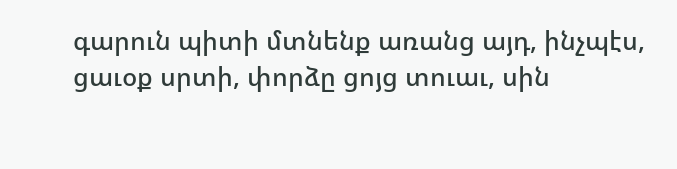գարուն պիտի մտնենք առանց այդ, ինչպէս, ցաւօք սրտի, փորձը ցոյց տուաւ, սին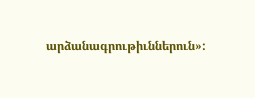արձանագրութիւններուն»: